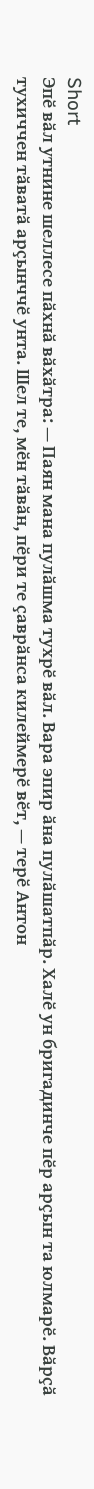Short
Эпӗ вӑл утнине шеллесе пӑхнӑ вӑхӑтра: — Паян мана пулӑшма тухрӗ вӑл. Вара эпир ӑна пулӑшатпӑр. Халӗ ун бригадинче пӗр арҫын та юлмарӗ. Вӑрҫӑ тухиччен тӑватӑ арҫынччӗ унта. Шел те, мӗн тӑвӑн, пӗри те ҫаврӑнса килеймерӗ вӗт, — терӗ Антон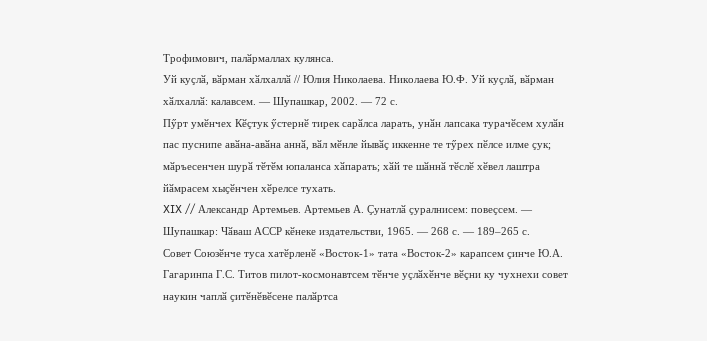Трофимович, палӑрмаллах кулянса.
Уй куҫлӑ, вӑрман хӑлхаллӑ // Юлия Николаева. Николаева Ю.Ф. Уй куҫлӑ, вӑрман хӑлхаллӑ: калавсем. — Шупашкар, 2002. — 72 с.
Пӳрт умӗнчех Кӗҫтук ӳстернӗ тирек сарӑлса ларать, унӑн лапсака турачӗсем хулӑн пас пуснипе авӑна-авӑна аннӑ, вӑл мӗнле йывӑҫ иккенне те тӳрех пӗлсе илме ҫук; мӑръесенчен шурӑ тӗтӗм юпаланса хӑпарать; хӑй те шӑннӑ тӗслӗ хӗвел лаштра йӑмрасем хыҫӗнчен хӗрелсе тухать.
XIX // Александр Артемьев. Артемьев А. Ҫунатлӑ ҫуралнисем: повеҫсем. — Шупашкар: Чӑваш АССР кӗнеке издательстви, 1965. — 268 с. — 189–265 с.
Совет Союзӗнче туса хатӗрленӗ «Восток-1» тата «Восток-2» карапсем ҫинче Ю.А. Гагаринпа Г.С. Титов пилот-космонавтсем тӗнче уҫлӑхӗнче вӗҫни ку чухнехи совет наукин чаплӑ ҫитӗнӗвӗсене палӑртса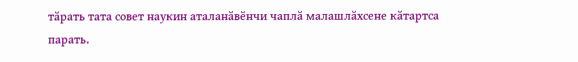тӑрать тата совет наукин аталанӑвӗнчи чаплӑ малашлӑхсене кӑтартса парать.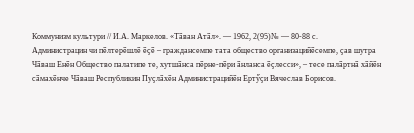Коммунизм культури // И.А. Маркелов. «Тӑван Атӑл». — 1962, 2(95)№ — 80-88 с.
Администрацин чи пӗлтерӗшлӗ ӗҫӗ – граждансемпе тата общество организацийӗсемпе, ҫав шутра Чӑваш Енӗн Общество палатипе те, хутшӑнса пӗрне-пӗри ӑнланса ӗҫлесси», – тесе палӑртнӑ хӑйӗн сӑмахӗнче Чӑваш Республикин Пуҫлӑхӗн Администрацийӗн Ертӳҫи Вячеслав Борисов.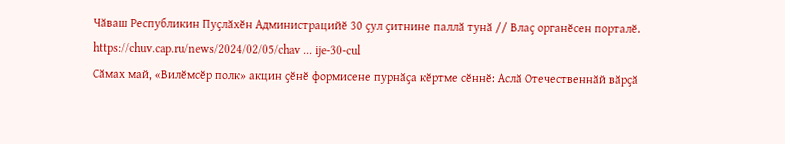Чӑваш Республикин Пуҫлӑхӗн Администрацийӗ 30 ҫул ҫитнине паллӑ тунӑ // Влаҫ органӗсен порталӗ. https://chuv.cap.ru/news/2024/02/05/chav ... ije-30-cul
Сӑмах май, «Вилӗмсӗр полк» акцин ҫӗнӗ формисене пурнӑҫа кӗртме сӗннӗ: Аслӑ Отечественнӑй вӑрҫӑ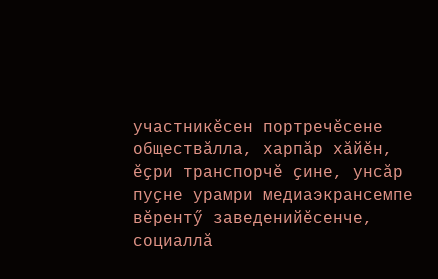участникӗсен портречӗсене обществӑлла, харпӑр хӑйӗн, ӗҫри транспорчӗ ҫине, унсӑр пуҫне урамри медиаэкрансемпе вӗрентӳ заведенийӗсенче, социаллӑ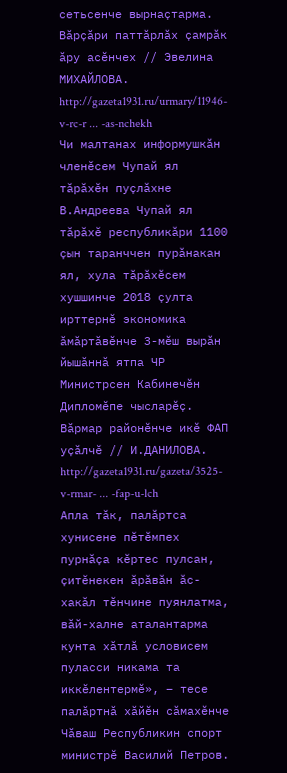сетьсенче вырнаҫтарма.
Вӑрҫӑри паттӑрлӑх ҫамрӑк ӑру асӗнчех // Эвелина МИХАЙЛОВА. http://gazeta1931.ru/urmary/11946-v-rc-r ... -as-nchekh
Чи малтанах информушкӑн членӗсем Чупай ял тӑрӑхӗн пуҫлӑхне В.Андреева Чупай ял тӑрӑхӗ республикӑри 1100 ҫын таранччен пурӑнакан ял, хула тӑрӑхӗсем хушшинче 2018 ҫулта ирттернӗ экономика ӑмӑртӑвӗнче 3-мӗш вырӑн йышӑннӑ ятпа ЧР Министрсен Кабинечӗн Дипломӗпе чысларӗҫ.
Вӑрмар районӗнче икӗ ФАП уҫӑлчӗ // И.ДАНИЛОВА. http://gazeta1931.ru/gazeta/3525-v-rmar- ... -fap-u-lch
Апла тӑк, палӑртса хунисене пӗтӗмпех пурнӑҫа кӗртес пулсан, ҫитӗнекен ӑрӑвӑн ӑс-хакӑл тӗнчине пуянлатма, вӑй-халне аталантарма кунта хӑтлӑ условисем пуласси никама та иккӗлентермӗ», – тесе палӑртнӑ хӑйӗн сӑмахӗнче Чӑваш Республикин спорт министрӗ Василий Петров.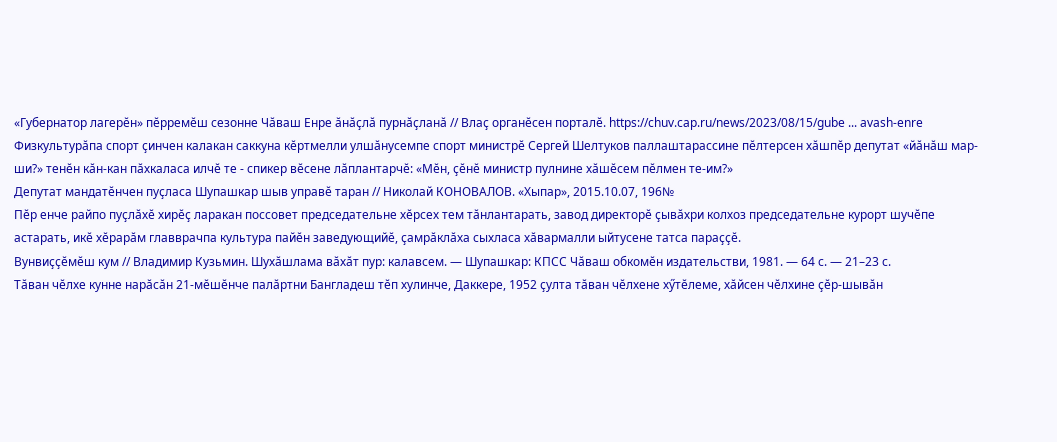«Губернатор лагерӗн» пӗрремӗш сезонне Чӑваш Енре ӑнӑҫлӑ пурнӑҫланӑ // Влаҫ органӗсен порталӗ. https://chuv.cap.ru/news/2023/08/15/gube ... avash-enre
Физкультурӑпа спорт ҫинчен калакан саккуна кӗртмелли улшӑнусемпе спорт министрӗ Сергей Шелтуков паллаштарассине пӗлтерсен хӑшпӗр депутат «йӑнӑш мар-ши?» тенӗн кӑн-кан пӑхкаласа илчӗ те - спикер вӗсене лӑплантарчӗ: «Мӗн, ҫӗнӗ министр пулнине хӑшӗсем пӗлмен те-им?»
Депутат мандатӗнчен пуҫласа Шупашкар шыв управӗ таран // Николай КОНОВАЛОВ. «Хыпар», 2015.10.07, 196№
Пӗр енче райпо пуҫлӑхӗ хирӗҫ ларакан поссовет председательне хӗрсех тем тӑнлантарать, завод директорӗ ҫывӑхри колхоз председательне курорт шучӗпе астарать, икӗ хӗрарӑм главврачпа культура пайӗн заведующийӗ, ҫамрӑклӑха сыхласа хӑвармалли ыйтусене татса параҫҫӗ.
Вунвиҫҫӗмӗш кум // Владимир Кузьмин. Шухӑшлама вӑхӑт пур: калавсем. — Шупашкар: КПСС Чӑваш обкомӗн издательстви, 1981. — 64 с. — 21–23 с.
Тӑван чӗлхе кунне нарӑсӑн 21-мӗшӗнче палӑртни Бангладеш тӗп хулинче, Даккере, 1952 ҫулта тӑван чӗлхене хӳтӗлеме, хӑйсен чӗлхине ҫӗр-шывӑн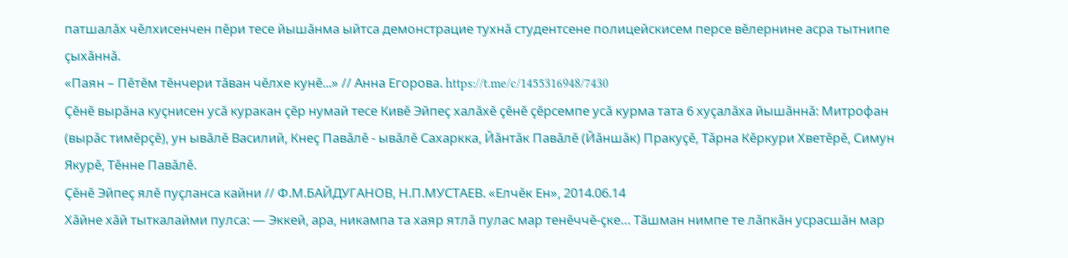патшалӑх чӗлхисенчен пӗри тесе йышӑнма ыйтса демонстрацие тухнӑ студентсене полицейскисем персе вӗлернине асра тытнипе ҫыхӑннӑ.
«Паян – Пӗтӗм тӗнчери тӑван чӗлхе кунӗ...» // Анна Егорова. https://t.me/c/1455316948/7430
Ҫӗнӗ вырӑна куҫнисен усӑ куракан ҫӗр нумай тесе Кивӗ Эйпеҫ халӑхӗ ҫӗнӗ ҫӗрсемпе усӑ курма тата 6 хуҫалӑха йышӑннӑ: Митрофан (вырӑс тимӗрҫӗ), ун ывӑлӗ Василий, Кнеҫ Павӑлӗ - ывӑлӗ Сахаркка, Йӑнтӑк Павӑлӗ (Йӑншӑк) Пракуҫӗ, Тӑрна Кӗркури Хветӗрӗ, Симун Якурӗ, Тӗнне Павӑлӗ.
Ҫӗнӗ Эйпеҫ ялӗ пуҫланса кайни // Ф.М.БАЙДУГАНОВ, Н.П.МУСТАЕВ. «Елчӗк Ен», 2014.06.14
Хӑйне хӑй тыткалайми пулса: — Эккей, ара, никампа та хаяр ятлӑ пулас мар тенӗччӗ-ҫке… Тӑшман нимпе те лӑпкӑн усрасшӑн мар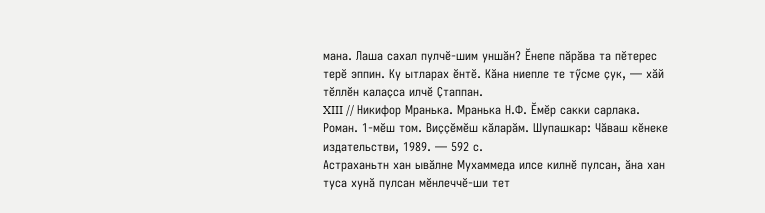мана. Лаша сахал пулчӗ-шим уншӑн? Ӗнепе пӑрӑва та пӗтерес терӗ эппин. Ку ытларах ӗнтӗ. Кӑна ниепле те тӳсме ҫук, — хӑй тӗллӗн калаҫса илчӗ Ҫтаппан.
XIII // Никифор Мранька. Мранька Н.Ф. Ӗмӗр сакки сарлака. Роман. 1-мӗш том. Виҫҫӗмӗш кӑларӑм. Шупашкар: Чӑваш кӗнеке издательстви, 1989. — 592 с.
Астраханьтн хан ывӑлне Мухаммеда илсе килнӗ пулсан, ӑна хан туса хунӑ пулсан мӗнлеччӗ-ши тет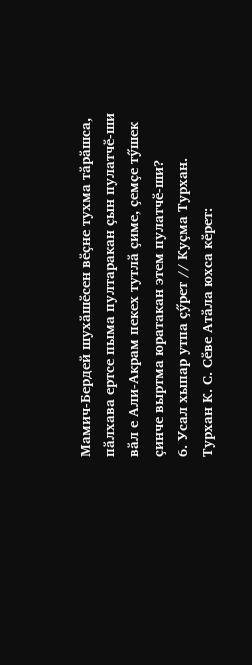Мамич-Бердей шухӑшӗсен вӗҫне тухма тӑрӑшса, пӑлхава ертсе пыма пултаракан ҫын пулатчӗ-ши вӑл е Али-Акрам пекех тутлӑ ҫиме, ҫемҫе тӳшек ҫинче выртма юратакан этем пулатчӗ-ши?
6. Усал хыпар утпа ҫӳрет // Куҫма Турхан. Турхан К. С. Сӗве Атӑла юхса кӗрет: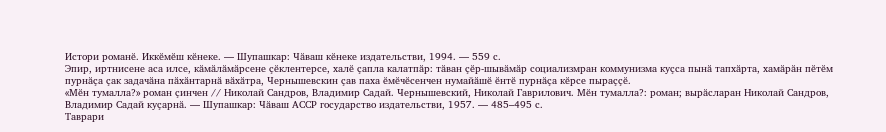Истори романӗ. Иккӗмӗш кӗнеке. — Шупашкар: Чӑваш кӗнеке издательстви, 1994. — 559 с.
Эпир, иртнисене аса илсе, кӑмӑлӑмӑрсене ҫӗклентерсе, халӗ ҫапла калатпӑр: тӑван ҫӗр-шывӑмӑр социализмран коммунизма куҫса пынӑ тапхӑрта, хамӑрӑн пӗтӗм пурнӑҫа ҫак задачӑна пӑхӑнтарнӑ вӑхӑтра, Чернышевскин ҫав паха ӗмӗчӗсенчен нумайӑшӗ ӗнтӗ пурнӑҫа кӗрсе пыраҫҫӗ.
«Мӗн тумалла?» роман ҫинчен // Николай Сандров, Владимир Садай. Чернышевский, Николай Гаврилович. Мӗн тумалла?: роман; вырӑсларан Николай Сандров, Владимир Садай куҫарнӑ. — Шупашкар: Чӑваш АССР государство издательстви, 1957. — 485–495 с.
Таврари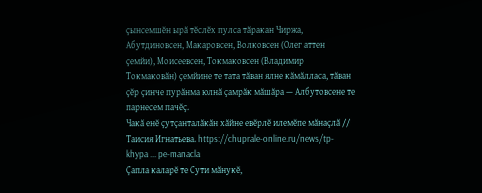ҫынсемшӗн ырӑ тӗслӗх пулса тӑракан Чиржа, Абутдиновсен, Макаровсен, Волковсен (Олег аттен ҫемйи), Моисеевсен, Токмаковсен (Владимир Токмаковӑн) ҫемйине те тата тӑван ялне кӑмӑлласа, тӑван ҫӗр ҫинче пурӑнма юлнӑ ҫамрӑк мӑшӑра — Албутовсене те парнесем пачӗҫ.
Чакӑ енӗ ҫутҫанталӑкӑн хӑйне евӗрлӗ илемӗпе мӑнаҫлӑ // Таисия Игнатьева. https://chuprale-online.ru/news/tp-khypa ... pe-manacla
Ҫапла каларӗ те Сути мӑнукӗ,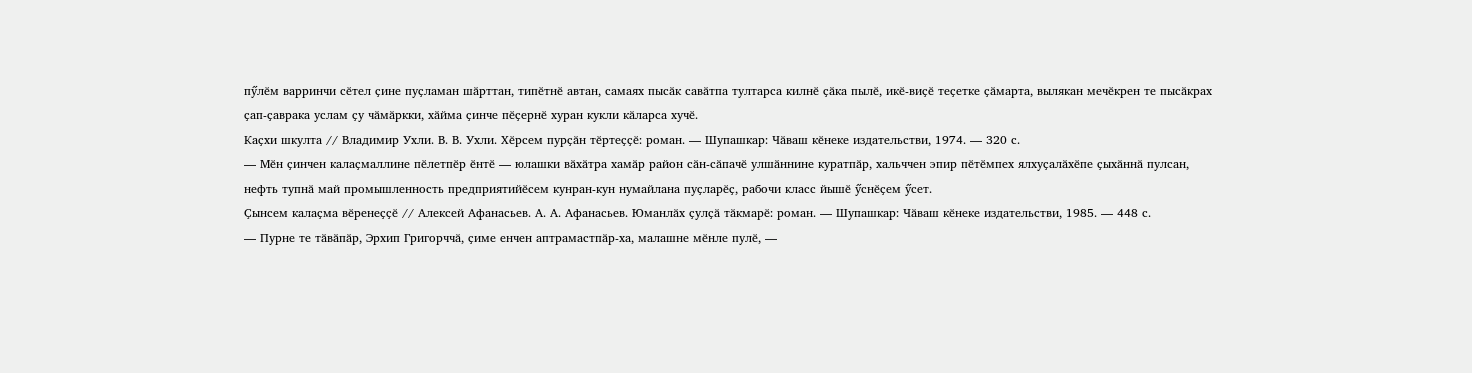пӳлӗм варринчи сӗтел ҫине пуҫламан шӑрттан, типӗтнӗ автан, самаях пысӑк савӑтпа тултарса килнӗ ҫӑка пылӗ, икӗ-виҫӗ теҫетке ҫӑмарта, вылякан мечӗкрен те пысӑкрах ҫап-ҫаврака услам ҫу чӑмӑркки, хӑйма ҫинче пӗҫернӗ хуран кукли кӑларса хучӗ.
Каҫхи шкулта // Владимир Ухли. В. В. Ухли. Хӗрсем пурҫӑн тӗртеҫҫӗ: роман. — Шупашкар: Чӑваш кӗнеке издательстви, 1974. — 320 с.
— Мӗн ҫинчен калаҫмаллине пӗлетпӗр ӗнтӗ — юлашки вӑхӑтра хамӑр район сӑн-сӑпачӗ улшӑннине куратпӑр, хальччен эпир пӗтӗмпех ялхуҫалӑхӗпе ҫыхӑннӑ пулсан, нефть тупнӑ май промышленность предприятийӗсем кунран-кун нумайлана пуҫларӗҫ, рабочи класс йышӗ ӳснӗҫем ӳсет.
Ҫынсем калаҫма вӗренеҫҫӗ // Алексей Афанасьев. А. А. Афанасьев. Юманлӑх ҫулҫӑ тӑкмарӗ: роман. — Шупашкар: Чӑваш кӗнеке издательстви, 1985. — 448 с.
— Пурне те тӑвӑпӑр, Эрхип Григорччӑ, ҫиме енчен аптрамастпӑр-ха, малашне мӗнле пулӗ, —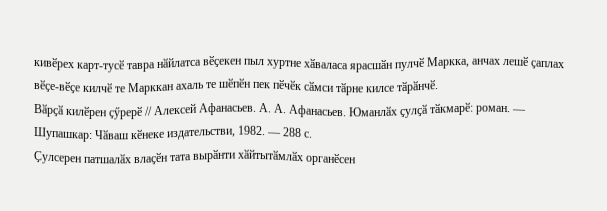кивӗрех карт-тусӗ тавра нӑйлатса вӗҫекен пыл хуртне хӑваласа ярасшӑн пулчӗ Маркка, анчах лешӗ ҫаплах вӗҫе-вӗҫе килчӗ те Марккан ахаль те шӗпӗн пек пӗчӗк сӑмси тӑрне килсе тӑрӑнчӗ.
Вӑрҫӑ килӗрен ҫӳрерӗ // Алексей Афанасьев. А. А. Афанасьев. Юманлӑх ҫулҫӑ тӑкмарӗ: роман. — Шупашкар: Чӑваш кӗнеке издательстви, 1982. — 288 с.
Ҫулсерен патшалӑх влаҫӗн тата вырӑнти хӑйтытӑмлӑх органӗсен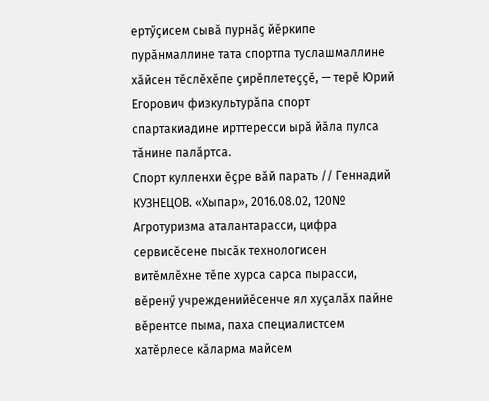ертӳҫисем сывӑ пурнӑҫ йӗркипе пурӑнмаллине тата спортпа туслашмаллине хӑйсен тӗслӗхӗпе ҫирӗплетеҫҫӗ, — терӗ Юрий Егорович физкультурӑпа спорт спартакиадине ирттересси ырӑ йӑла пулса тӑнине палӑртса.
Спорт кулленхи ӗҫре вӑй парать // Геннадий КУЗНЕЦОВ. «Хыпар», 2016.08.02, 120№
Агротуризма аталантарасси, цифра сервисӗсене пысӑк технологисен витӗмлӗхне тӗпе хурса сарса пырасси, вӗренӳ учрежденийӗсенче ял хуҫалӑх пайне вӗрентсе пыма, паха специалистсем хатӗрлесе кӑларма майсем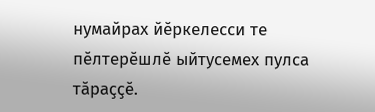нумайрах йӗркелесси те пӗлтерӗшлӗ ыйтусемех пулса тӑраҫҫӗ.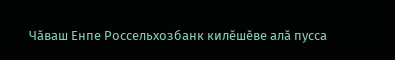Чӑваш Енпе Россельхозбанк килӗшӗве алӑ пусса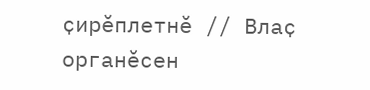ҫирӗплетнӗ // Влаҫ органӗсен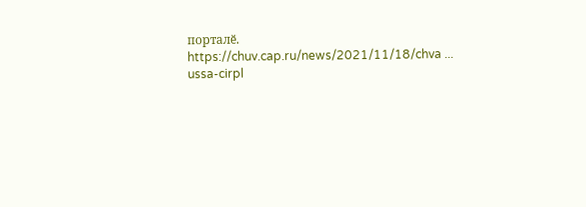порталӗ. https://chuv.cap.ru/news/2021/11/18/chva ... ussa-cirpl